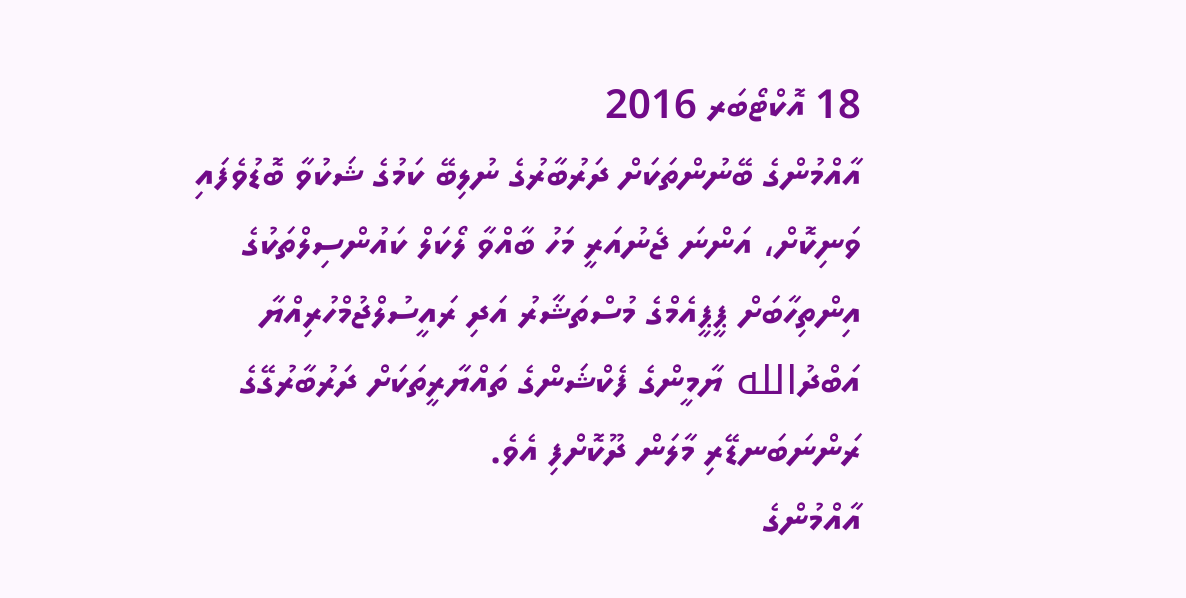18 އޮކްޓޯބަރ 2016
އާއްމުންގެ ބޭނުންތަކަށް ދަރުބާރުގެ ނުލިބޭ ކަމުގެ ޝަކުވާ ބޮޑުވެފައި ވަނިކޮށް، އަންނަ ޖެނުއަރީ މަހު ބާއްވާ ލޯކަލް ކައުންސިލްތަކުގެ އިންތިހާބަށް ޕީޕީއެމްގެ މުސްތަޝާރު އަދި ރައީސުލްޖުމްހުރިއްޔާ އަބްދުالله ޔާމީންގެ ފެކްޝަންގެ ތައްޔާރީތަކަށް ދަރުބާރުގޭގެ ރަންނަބަނޑޭރި މާލަން ދޫކޮށްފި އެވެ.
އާއްމުންގެ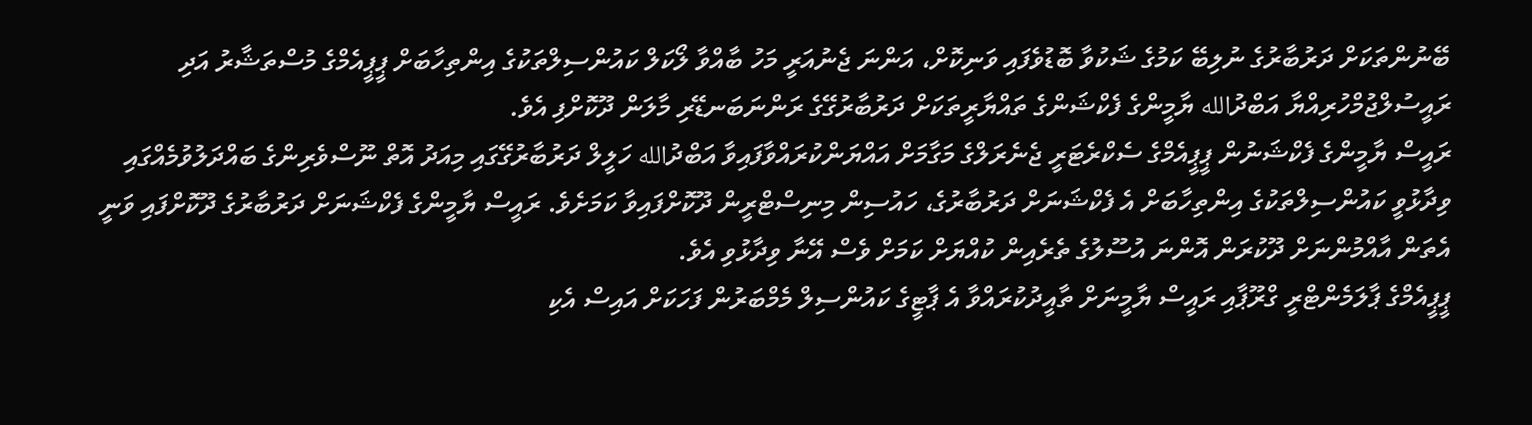ބޭނުންތަކަށް ދަރުބާރުގެ ނުލިބޭ ކަމުގެ ޝަކުވާ ބޮޑުވެފައި ވަނިކޮށް، އަންނަ ޖެނުއަރީ މަހު ބާއްވާ ލޯކަލް ކައުންސިލްތަކުގެ އިންތިހާބަށް ޕީޕީއެމްގެ މުސްތަޝާރު އަދި ރައީސުލްޖުމްހުރިއްޔާ އަބްދުالله ޔާމީންގެ ފެކްޝަންގެ ތައްޔާރީތަކަށް ދަރުބާރުގޭގެ ރަންނަބަނޑޭރި މާލަން ދޫކޮށްފި އެވެ.
ރައީސް ޔާމީންގެ ފެކްޝަނުން ޕީޕީއެމްގެ ސެކްރެޓަރީ ޖެނެރަލްގެ މަގާމަށް އައްޔަންކުރައްވާފައިވާ އަބްދުالله ހަލީލް ދަރުބާރުގޭގައި މިއަދު އޮތް ނޫސްވެރިންގެ ބައްދަލުވުމެއްގައި ވިދާޅުވީ ކައުންސިލްތަކުގެ އިންތިހާބަށް އެ ފެކްޝަނަށް ދަރުބާރުގެ، ހައުސިން މިނިސްޓްރީން ދޫކޮށްފައިވާ ކަމަށެވެ. ރައީސް ޔާމީންގެ ފެކްޝަނަށް ދަރުބާރުގެ ދޫކޮށްފައި ވަނީ އެތަން އާއްމުންނަށް ދޫކުރަން އޮންނަ އުސޫލުގެ ތެރެއިން ކުއްޔަށް ކަމަށް ވެސް އޭނާ ވިދާޅުވި އެވެ.
ޕީޕީއެމްގެ ޕާލަމެންޓްރީ ގްރޫޕާއި ރައީސް ޔާމީނަށް ތާއީދުކުރައްވާ އެ ޕާޓީގެ ކައުންސިލް މެމްބަރުން ފަހަކަށް އައިސް އެކި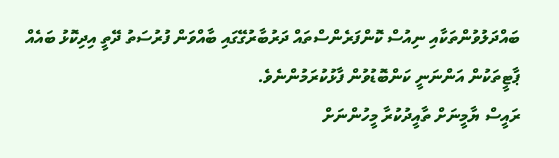ބައްދަލުވުންތަކާއި ނިއުސް ކޮންފަރެންސްތައް ދަރުބާރުގޭގައި ބާއްވަން ފުރުސަތު ދޭތީ އިދިކޮޅު ބައެއް ޕާޓީތަކުން އަންނަނީ ކަންބޮޑުވުން ފާޅުކުރަމުންނެވެ.
ރައީސް ޔާމީނަށް ތާއީދުކުރާ މީހުންނަށް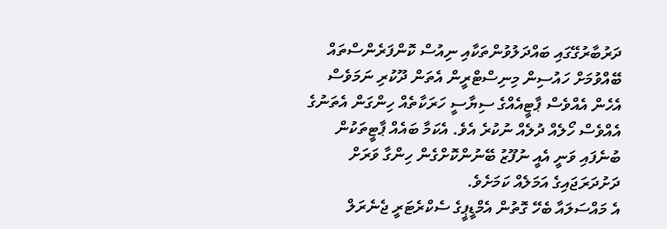ދަރުބާރުގޭގައި ބައްދަލުވުންތަކާއި ނިއުސް ކޮންފަރެންސްތައް ބޭއްވުމަށް ހައުސިން މިނިސްޓްރީން އެތަން ދޫކުރި ނަމަވެސް އެހެން އެއްވެސް ޕާޓީއެއްގެ ސިޔާސީ ހަރަކާތެއް ހިންގަން އެތަނުގެ އެއްވެސް ހޯލެއް ދުލެއް ނުކުރެ އެވެ. އެކަމާ ބައެއް ޕާޓީތަކުން ބުނެފައި ވަނީ އެއީ ނުފޫޒު ބޭނުންކޮށްގެން ހިންގާ ވަރަށް ދަށުދަރަޖައިގެ އަމަލެއް ކަމަށެވެ.
އެ މައްސަލައާ ބެހޭ ގޮތުން އެމްޑީޕީގެ ސެކްރެޓަރީ ޖެނެރަލް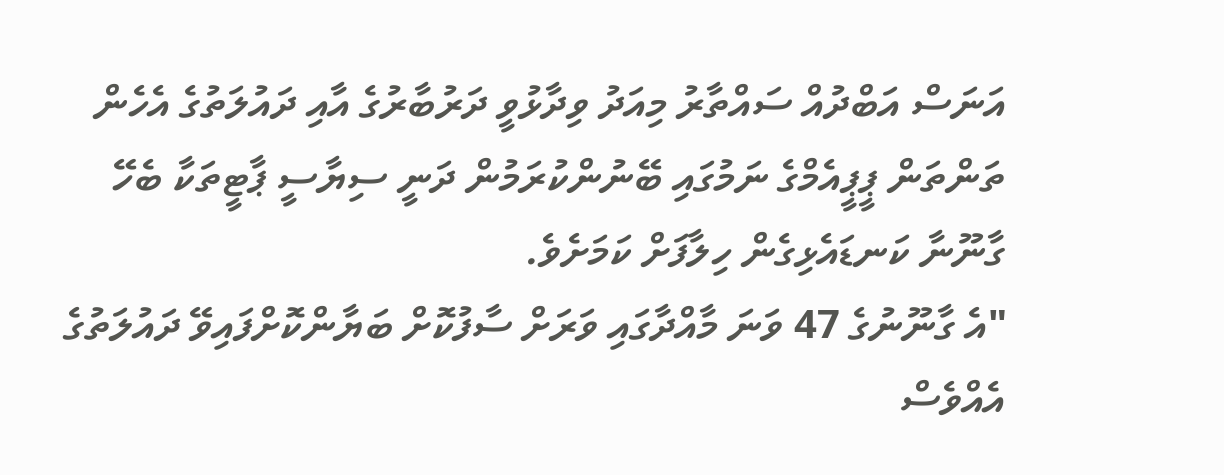އަނަސް އަބްދުއް ސައްތާރު މިއަދު ވިދާޅުވީ ދަރުބާރުގެ އާއި ދައުލަތުގެ އެހެން ތަންތަން ޕީޕީއެމްގެ ނަމުގައި ބޭނުންކުރަމުން ދަނީ ސިޔާސީ ޕާޓީތަކާ ބެހޭ ގާނޫނާ ކަނޑައެޅިގެން ހިލާފަށް ކަމަށެވެ.
"އެ ގާނޫނުގެ 47 ވަނަ މާއްދާގައި ވަރަށް ސާފުކޮށް ބަޔާންކޮށްފައިވޭ ދައުލަތުގެ އެއްވެސް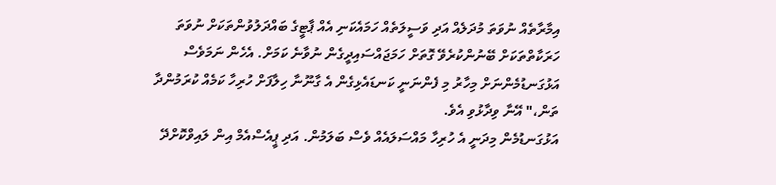އިމާރާތެއް ނުވަތަ މުދަލެއް އަދި ވަސީލަތެއް ހަމައެކަނި އެއް ޕާޓީގެ ބައްދަލުވުންތަކަށް ނުވަތަ ހަރަކާތްތަކަށް ބޭނުންކުރެވޭ ގޮތަށް ހަމަޖައްސައިދީގެން ނުވާނެ ކަމަށް. އެހެން ނަމަވެސް އަޅުގަނޑުމެންނަށް މިހާރު މި ފެންނަނީ ކަނޑައެޅިގެން އެ ގާނޫނާ ހިލާފަށް ހުރިހާ ކަމެއް ކުރަމުންދާ ތަން،" އޭނާ ވިދާޅުވި އެވެ.
އަޅުގަނޑުމެން މިދަނީ އެ ހުރިހާ މައްސަލައެއް ވެސް ބަލަމުން. އަދި ޕީއެސްއެމް އިން ލައިވްކޮށްދޭ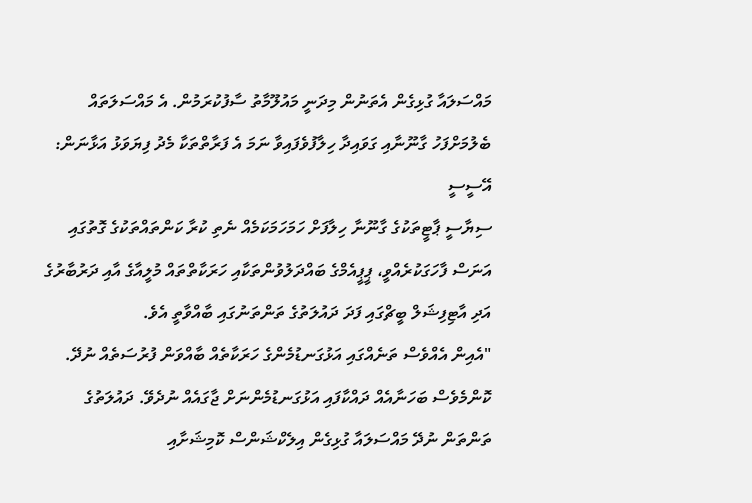މައްސަލައާ ގުޅިގެން އެތަނުން މިދަނީ މައުލޫމާތު ސާފުކުރަމުން. އެ މައްސަލަތައް ބެލުމަށްފަހު ގާނޫނާއި ގަވައިދާ ހިލާފުވެފައިވާ ނަމަ އެ ފަރާތްތަކާ މެދު ފިޔަވަޅު އަޅާނަން: އޭސީސީ
ސިޔާސީ ޕާޓީތަކުގެ ގާނޫނާ ހިލާފަށް ހަމަހަމަކަމެއް ނެތި ކުރާ ކަންތައްތަކުގެ ގޮތުގައި އަނަސް ފާހަގަކުރެއްވީ، ޕީޕީއެމްގެ ބައްދަލުވުންތަކާއި ހަރަކާތްތައް މުލީއާގެ އާއި ދަރުބާރުގެ އަދި އާޓިފިޝަލް ބީޗްގައި ފަދަ ދައުލަތުގެ ތަންތަނުގައި ބާއްވާތީ އެވެ.
"އެއިން އެއްވެސް ތަނެއްގައި އަޅުގަނޑުމެންގެ ހަރަކާތެއް ބާއްވަން ފުރުސަތެއް ނުދޭ. ކޮންމެވެސް ބަހަނާއެއް ދައްކާފައި އަޅުގަނޑުމެންނަށް ޖާގައެއް ނުދެވޭ. ދައުލަތުގެ ތަންތަން ނުދޭ މައްސަލައާ ގުޅިގެން އިލެކްޝަންސް ކޮމިޝަށާއި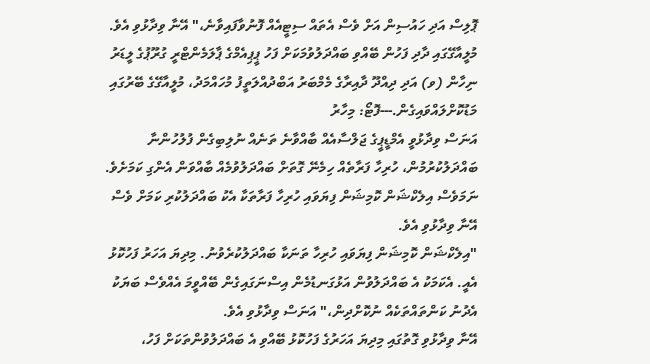ޕޮލިސް އަދި ހައުސިން އަށް ވެސް އެތައް ސިޓީއެއް ފޮނުވާފައިވާނެ،" އޭނާ ވިދާޅުވި އެވެ.
މުލީއާގޭގައި ދާދި ފަހުން ބޭއްވި ބައްދަލުވުމަކަށް ފަހު ޕީޕިއެމްގެ ޕާލަމެންޓްރީ ގުރޫޕުގެ ލީޑަރު ނިހާން (ވ) އަދި ދިއްދޫ ދާއިރާގެ މެމްބަރު އަބްދުއްލަތީފު މުހައްމަދު، މުލީއާގޭގެ ބޭރުގައި މަޑުކޮށްލައްވައިގެން.---ފޮޓޯ: މިހާރު
އަނަސް ވިދާޅުވީ އެމްޑީޕީގެ ޖަލްސާއެއް ބާއްވާނެ ތަނެއް ނުލިބިގެން ފުލުހުންނާ ބައްދަލުކުރުމުން، ހުރިހާ ފަރާތެއް ހިމެނޭ ގޮތަށް ބައްދަލުވުމެއް ބާއްވަން އެންގި ކަމަށެވެ. ނަމަވެސް އިލެކްޝަން ކޮމިޝަން ފިޔަވައި ހުރިހާ ފަރާތަކާ އެކު ބައްދަލުކުރި ކަމަށް ވެސް އޭނާ ވިދާޅުވި އެވެ.
"އިލެކްޝަން ކޮމިޝަން ފިޔަވައި ހުރިހާ ތަނަކާ ބައްދަލުކުރެވުނު. މިދިޔަ އަހަރު ފަހުކޮޅު އެއީ. އެކަމަކު އެ ބައްދަލުވުން އަޅުގަނޑުމެން އިސްނަގައިގެން ބޭއްވީމަ އެއްވެސް ބަޔަކު އެދުނު ކަންތައްތަކެއް ނުކޮށްދިން،" އަނަސް ވިދާޅުވި އެވެ.
އޭނާ ވިދާޅުވި ގޮތުގައި މިދިޔަ އަހަރުގެ ފަހުކޮޅު ބޭއްވި އެ ބައްދަލުވުންތަކަށް ފަހު،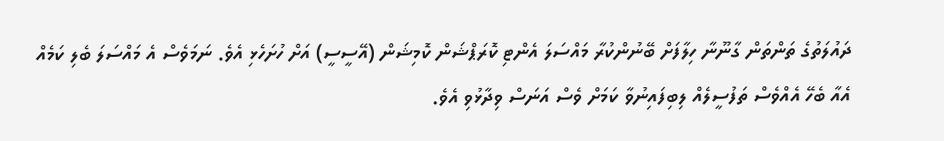ދައުލަތުގެ ތަންތަން ގާނޫނާ ހިލާފަށް ބޭނުންކުރާ މައްސަލަ އެންޓި ކޮރަޕްޝަން ކޮމިޝަން (އޭސީސީ) އަށް ހުށަހެޅި އެވެ. ނަމަވެސް އެ މައްސަލަ ބެލި ކަމެއް އެއާ ބެހޭ އެއްވެސް ތަފުސީލެއް ލިބިފައިނުވާ ކަމަށް ވެސް އަނަސް ވިދާޅުވި އެވެ.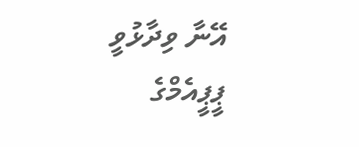އޭނާ ވިދާޅުވީ ޕީޕީއެމްގެ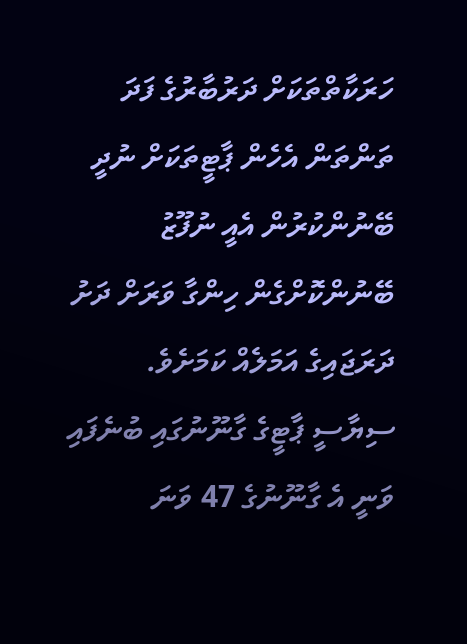ހަރަކާތްތަކަށް ދަރުބާރުގެ ފަދަ ތަންތަން އެހެން ޕާޓީތަކަށް ނުދީ ބޭނުންކުރުން އެއީ ނުފޫޒު ބޭނުންކޮށްގެން ހިންގާ ވަރަށް ދަށު ދަރަޖައިގެ އަމަލެއް ކަމަށެވެ.
ސިޔާސީ ޕާޓީގެ ގާނޫނުގައި ބުނެފައި ވަނީ އެ ގާނޫނުގެ 47 ވަނަ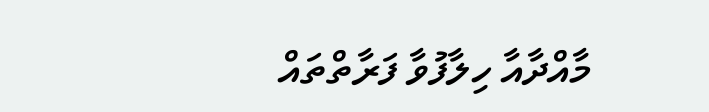މާއްދާއާ ހިލާފުވާ ފަރާތްތައް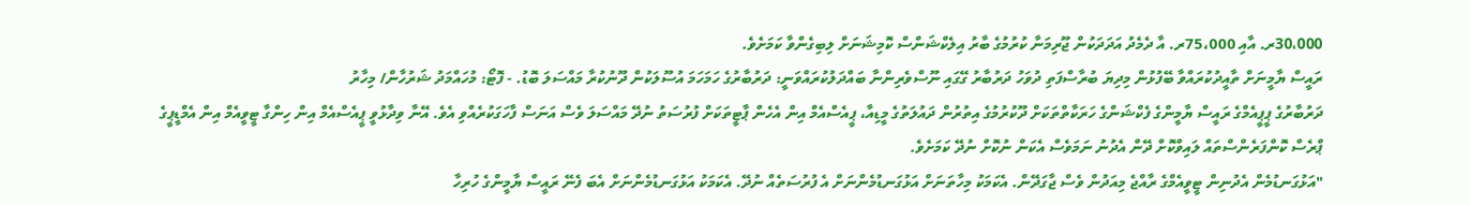30،000ރ. އާއި 75،000ރ. އާ ދެމެދު އަދަދަކުން ޖޫރިމަނާ ކުރުމުގެ ބާރު އިލެކްޝަންސް ކޮމިޝަނަށް ލިބިގެންވާ ކަމަށެވެ.
ރައީސް ޔާމީނަށް ތާއީދުކުރައްވާ ބޭފުޅުން މިދިޔަ ބުރާސްފަތި ދުވަހު ދަރުބާރު ގޭގައި ނޫސްވެރިންނާ ބައްދަލުކުރައްވަނީ: ދަރުބާރުގެ ހަމަހަމަ އުސޫލަކުން ދޫނުކުރާ މައްސަލަ ބޮޑު. - ފޮޓޯ: މުހައްމަދު ޝަރުހާން/ މިހާރު
ދަރުބާރުގެ ޕީޕީއެމްގެ ރައީސް ޔާމީންގެ ފެކްޝަންގެ ހަރަކާތްތަކަށް ދޫކުރުމުގެ އިތުރުން ދައުލަތުގެ މީޑިއާ، ޕީއެސްއެމް އިން އެހެން ޕާޓީތަކަށް ފުރުސަތު ނުދޭ މައްސަލަ ވެސް އަނަސް ފާހަގަކުރެއްވި އެވެ. އޭނާ ވިދާޅުވީ ޕީއެސްއެމް އިން ހިންގާ ޓީވީއެމް އިން އެމްޑީޕީގެ ޕްރެސް ކޮންފަރެންސްތައް ލައިވްކޮށް ދޭން އެދުނު ނަމަވެސް އެކަން ނުކޮށް ނުދޭ ކަމަށެވެ.
"އަޅުގަނޑުމެން އެދުނިން ޓީވީއެމްގެ ރާއްޖެ މިއަދުން ވެސް ޖާގަދޭން. އެކަމަކު މިހާތަނަށް އަޅުގަނޑުމެންނަށް އެ ފުރުސަތެއް ނުދޭ. އެކަމަކު އަޅުގަނޑުމެންނަށް އެބަ ފެނޭ ރައީސް ޔާމީންގެ ހުރިހާ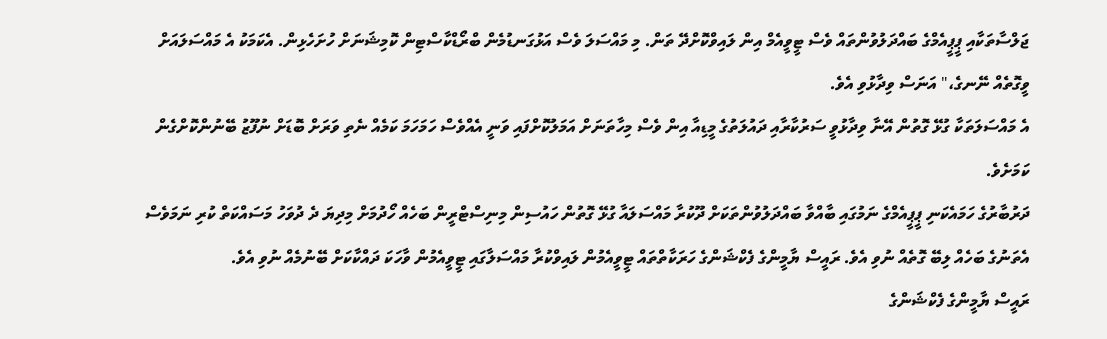ޖަލްސާތަކާއި ޕީޕީއެމްގެ ބައްދަލުވުންތައް ވެސް ޓީވީއެމް އިން ލައިވްކޮށްދޭ ތަން. މި މައްސަލަ ވެސް އަޅުގަނޑުމެން ބްރޯޑްކާސްޓިން ކޮމިޝަނަށް ހުށަހެޅިން. އެކަމަކު އެ މައްސަލައަށް ވީގޮތެއް ނޭނގެ،" އަނަސް ވިދާޅުވި އެވެ.
އެ މައްސަލަތަކާ ގުޅޭ ގޮތުން އޭނާ ވިދާޅުވީ ސަރުކާރާއި ދައުލަތުގެ މީޑިއާ އިން ވެސް މިހާތަނަށް އަމަލުކޮށްފައި ވަނީ އެއްވެސް ހަމަހަމަ ކަމެއް ނެތި ވަރަށް ބޮޑަށް ނުފޫޒު ބޭނުންކޮށްގެން ކަމަށެވެ.
ދަރުބާރުގެ ހަމައެކަނި ޕީޕީއެމްގެ ނަމުގައި ބާއްވާ ބައްދަލުވުންތަކަށް ދޫކުރާ މައްސަލައާ ގުޅޭ ގޮތުން ހައުސިން މިނިސްޓްރީން ބަހެއް ހޯދުމަށް މިދިޔަ ދެ ދުވަހު މަސައްކަތް ކުރި ނަމަވެސް އެތަނުގެ ބަހެއް ލިބޭ ގޮތެއް ނުވި އެވެ. ރައީސް ޔާމީންގެ ފެކްޝަންގެ ހަރަކާތްތައް ޓީވީއެމުން ލައިވްކުރާ މައްސަލާގައި ޓީވީއެމުން ވާހަކަ ދައްކާކަށް ބޭނުމެއް ނުވި އެވެ.
ރައީސް ޔާމީންގެ ފެކްޝަންގެ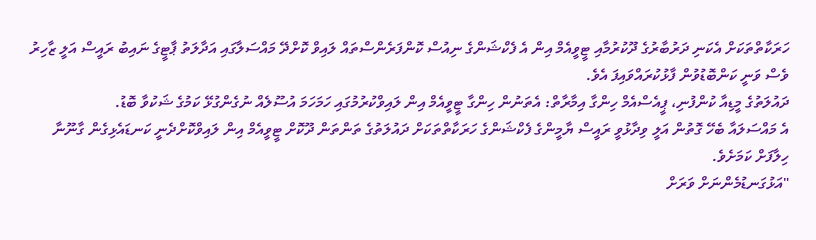ހަރަކާތްތަކަށް އެކަނި ދަރުބާރުގެ ދޫކުރުމާއި ޓީވީއެމް އިން އެ ފެކްޝަންގެ ނިއުސް ކޮންފަރެންސްތައް ލައިވް ކޮށްދޭ މައްސަލާގައި އަދާލަތު ޕާޓީގެ ނައިބު ރައީސް އަލީ ޒާހިރު ވެސް ވަނީ ކަންބޮޑުވުން ފާޅުކުރައްވައިފަ އެވެ.
ދައުލަތުގެ މީޑިއާ ކުންފުނި، ޕީއެސްއެމް ހިންގާ އިމާރާތް: އެތަނުން ހިންގާ ޓީވީއެމް އިން ލައިވްކުރުމުގައި ހަމަހަމަ އުސޫލެއް ނުގެންގުޅޭ ކަމުގެ ޝަކުވާ ބޮޑު.
އެ މައްސަލައާ ބެހޭ ގޮތުން އަލީ ވިދާޅުވީ ރައީސް ޔާމީންގެ ފެކްޝަންގެ ހަރަކާތްތަކަށް ދައުލަތުގެ ތަންތަން ދޫކޮށް ޓީވީއެމް އިން ލައިވްކޮށްދެނީ ކަނޑައެޅިގެން ގާނޫނާ ހިލާފަށް ކަމަށެވެ.
"އަޅުގަނޑުމެންނަށް ވަރަށް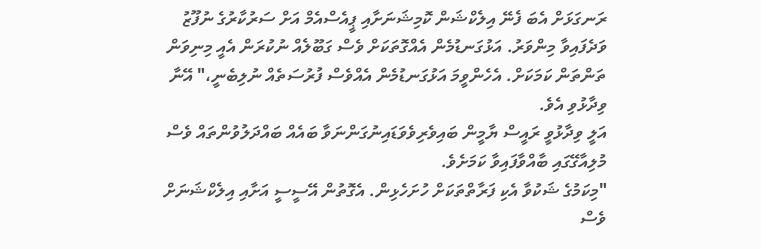ރަނގަޅަށް އެބަ ފެނޭ އިލެކްޝަން ކޮމިޝަނަށާއި ޕީއެސްއެމް އަށް ސަރުކާރުގެ ނުފޫޒު ވަދެފައިވާ މިންވަރު. އަޅުގަނޑުމެން އެއްގޮތަކަށް ވެސް ގަބޫލެއް ނުކުރަން އެއީ މިނިވަން ތަންތަން ކަމަކަށް. އެހެންވީމަ އަޅުގަނޑުމެން އެއްވެސް ފުރުސަތެއް ނުލިބެނީ،" އޭނާ ވިދާޅުވި އެވެ.
އަލީ ވިދާޅުވީ ރައީސް ޔާމީން ބައިވެރިވެވަޑައިނުގަންނަވާ ބައެއް ބައްދަލުވުންތައް ވެސް މުލިއާގޭގައި ބާއްވާފައިވާ ކަމަށެވެ.
"މިކަމުގެ ޝަކުވާ އެކި ފަރާތްތަކަށް ހުށަހެޅިން. އެގޮތުން އޭސީސީ އަށާއި އިލެކްޝަނަށް ވެސް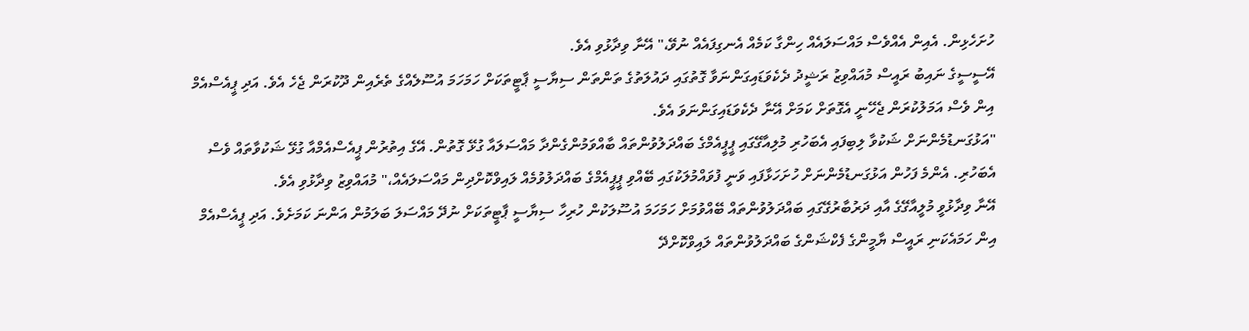ހުށަހެޅިން. އެއިން އެއްވެސް މައްސަލައެއް ހިންގާ ކަމެއް އެނގިފައެއް ނުވޭ،" އޭނާ ވިދާޅުވި އެވެ.
އޭސީސީގެ ނައިބު ރައީސް މުއައްވިޒު ރަޝީދު ދެކެވަޑައިގަންނަވާ ގޮތުގައި ދައުލަތުގެ ތަންތަން ސިޔާސީ ޕާޓީތަކަށް ހަމަހަމަ އުސޫލެއްގެ ތެރެއިން ދޫކުރަން ޖެހެ އެވެ. އަދި ޕީއެސްއެމް އިން ވެސް އަމަލުކުރަން ޖެހޭނީ އެގޮތަށް ކަމަށް އޭނާ ދެކެވަޑައިގަންނަވަ އެވެ.
"އަޅުގަނޑުމެންނަށް ޝަކުވާ ލިބިފައި އެބަހުރި މުލިއާގޭގައި ޕީޕީއެމްގެ ބައްދަލުވުންތައް ބާއްވަމުންގެންދާ މައްސަލައާ ގުޅޭ ގޮތުން. އޭގެ އިތުރުން ޕީއެސްއެމްއާ ގުޅޭ ޝަކުވާތައް ވެސް އެބަހުރި. އެންމެ ފަހުން އަޅުގަނޑުމެންނަށް ހުށަހަޅާފައި ވަނީ ފުވައްމުލަކުގައި ބޭއްވި ޕީޕީއެމްގެ ބައްދަލުވުމެއް ލައިވްކޮށްދިން މައްސަލައެއް،" މުއައްވިޒު ވިދާޅުވި އެވެ.
އޭނާ ވިދާޅުވީ މުލީއާގޭގެ އާއި ދަރުބާރުގޭގައި ބައްދަލުވުންތައް ބޭއްވުމަށް ހަމަހަމަ އުސޫލަކުން ހުރިހާ ސިޔާސީ ޕާޓީތަކަށް ނުދޭ މައްސަލަ ބަލަމުން އަންނަ ކަމަށެވެ. އަދި ޕީއެސްއެމް އިން ހަމައެކަނި ރައީސް ޔާމީންގެ ފެކްޝަންގެ ބައްދަލުވުންތައް ލައިވްކޮށްދޭ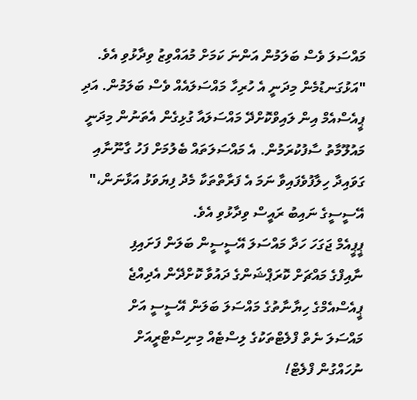މައްސަލަ ވެސް ބަލަމުން އަންނަ ކަމަށް މުއައްވިޒު ވިދާޅުވި އެވެ.
"އަޅުގަނޑުމެން މިދަނީ އެ ހުރިހާ މައްސަލައެއް ވެސް ބަލަމުން. އަދި ޕީއެސްއެމް އިން ލައިވްކޮށްދޭ މައްސަލައާ ގުޅިގެން އެތަނުން މިދަނީ މައުލޫމާތު ސާފުކުރަމުން. އެ މައްސަލަތައް ބެލުމަށް ފަހު ގާނޫނާއި ގަވައިދާ ހިލާފުވެފައިވާ ނަމަ އެ ފަރާތްތަކާ މެދު ފިޔަވަޅު އަޅާނަން،" އޭސީސީގެ ނައިބު ރައީސް ވިދާޅުވި އެވެ.
ޕީޕީއެމް ޖަގަހަ ހަދާ މައްސަލަ އޭސީސީން ބަލަން ފަށައިފި
ނާއިފްގެ މައްޗަށް ކޮރަޕްޝަންގެ ދައުވާ ކޮށްދޭން އެދިއްޖެ
ޕީއެސްއެމްގެ ހިޔާނާތުގެ މައްސަލަ ބަލަން އޭސީސީ އަށް
މައްސަލަ ނެތް ފްލެޓްތަކުގެ ލިސްޓެއް މިނިސްޓްރީއަށް
ނުހައްގުން ފްލެޓް!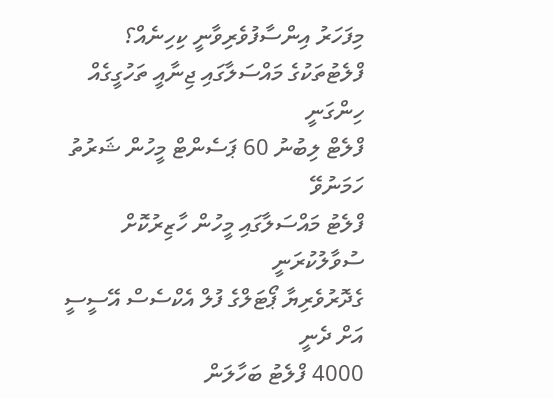މިފަހަރު އިންސާފުވެރިވާނީ ކިހިނެއް؟
ފްލެޓުތަކުގެ މައްސަލާގައި ޖިނާއީ ތަހުގީގެއް ހިންގަނީ
ފްލެޓް ލިބުނު 60 ޕަސެންޓް މީހުން ޝަރުތު ހަމަނުވޭ
ފްލެޓު މައްސަލާގައި މީހުން ހާޒިރުކޮށް ސުވާލުކުރަނީ
ގެދޮރުވެރިޔާ ޕޯޓަލްގެ ފުލް އެކްސެސް އޭސީސީ އަށް ދެނީ
4000 ފްލެޓު ބަހާލަން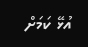އުޅޭ ކަމަށް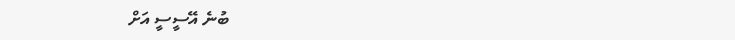ބުނެ އޭސީސީ އަށް